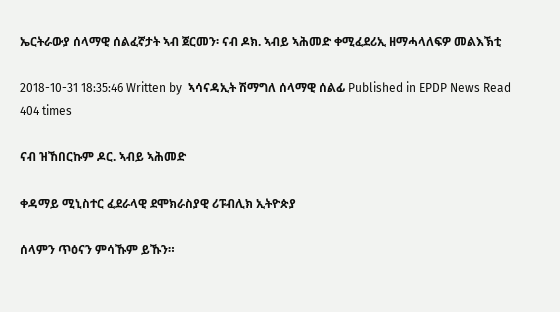ኤርትራውያ ሰላማዊ ሰልፈኛታት ኣብ ጀርመን፡ ናብ ዶክ. ኣብይ ኣሕመድ ቀሚፈደሪኢ ዘማሓላለፍዎ መልእኽቲ

2018-10-31 18:35:46 Written by  ኣሳናዳኢት ሽማግለ ሰላማዊ ሰልፊ Published in EPDP News Read 404 times

ናብ ዝኸበርኩም ዶር. ኣብይ ኣሕመድ

ቀዳማይ ሚኒስተር ፈደራላዊ ደሞክራስያዊ ሪፑብሊክ ኢትዮጵያ

ሰላምን ጥዕናን ምሳኹም ይኹን።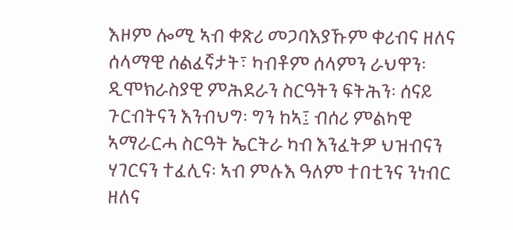እዞም ሎሚ ኣብ ቀጽሪ መጋባእያኹም ቀሪብና ዘለና ሰላማዊ ሰልፈኛታት፣ ካብቶም ሰላምን ራህዋን፡ ዲሞክራስያዊ ምሕደራን ስርዓትን ፍትሕን፡ ሰናይ ጉርብትናን እንብህግ፡ ግን ከኣ፤ ብሰሪ ምልካዊ ኣማራርሓ ስርዓት ኤርትራ ካብ እንፈትዎ ህዝብናን ሃገርናን ተፈሊና፡ ኣብ ምሉእ ዓለም ተበቲንና ንነብር ዘለና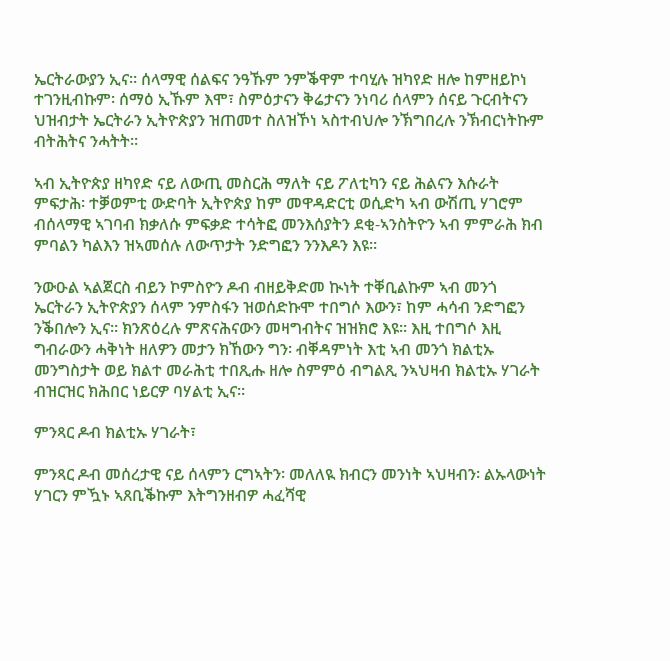ኤርትራውያን ኢና። ሰላማዊ ሰልፍና ንዓኹም ንምቕዋም ተባሂሉ ዝካየድ ዘሎ ከምዘይኮነ ተገንዚብኩም፡ ሰማዕ ኢኹም እሞ፣ ስምዕታናን ቅሬታናን ንነባሪ ሰላምን ሰናይ ጉርብትናን ህዝብታት ኤርትራን ኢትዮጵያን ዝጠመተ ስለዝኾነ ኣስተብህሎ ንኽግበረሉ ንኽብርነትኩም ብትሕትና ንሓትት።

ኣብ ኢትዮጵያ ዘካየድ ናይ ለውጢ መስርሕ ማለት ናይ ፖለቲካን ናይ ሕልናን እሱራት ምፍታሕ፡ ተቓወምቲ ውድባት ኢትዮጵያ ከም መዋዳድርቲ ወሲድካ ኣብ ውሽጢ ሃገሮም ብሰላማዊ ኣገባብ ክቃለሱ ምፍቃድ ተሳትፎ መንእሰያትን ደቂ-ኣንስትዮን ኣብ ምምራሕ ክብ ምባልን ካልእን ዝኣመሰሉ ለውጥታት ንድግፎን ንንእዶን እዩ።

ንውዑል ኣልጀርስ ብይን ኮምስዮን ዶብ ብዘይቅድመ ኲነት ተቐቢልኩም ኣብ መንጎ ኤርትራን ኢትዮጵያን ሰላም ንምስፋን ዝወሰድኩሞ ተበግሶ እውን፣ ከም ሓሳብ ንድግፎን ንቕበሎን ኢና። ክንጽዕረሉ ምጽናሕናውን መዛግብትና ዝዝክሮ እዩ። እዚ ተበግሶ እዚ ግብራውን ሓቅነት ዘለዎን መታን ክኸውን ግን፡ ብቐዳምነት እቲ ኣብ መንጎ ክልቲኡ መንግስታት ወይ ክልተ መራሕቲ ተበጺሑ ዘሎ ስምምዕ ብግልጺ ንኣህዛብ ክልቲኡ ሃገራት ብዝርዝር ክሕበር ነይርዎ ባሃልቲ ኢና።

ምንጻር ዶብ ክልቲኡ ሃገራት፣

ምንጻር ዶብ መሰረታዊ ናይ ሰላምን ርግኣትን፡ መለለዪ ክብርን መንነት ኣህዛብን፡ ልኡላውነት ሃገርን ምዃኑ ኣጸቢቕኩም እትግንዘብዎ ሓፈሻዊ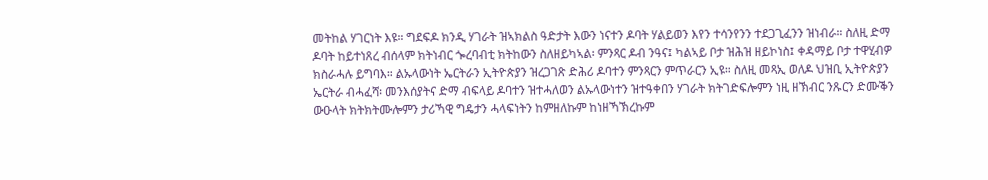መትከል ሃገርነት እዩ። ግደፍዶ ክንዲ ሃገራት ዝኣክልስ ዓድታት እውን ነናተን ዶባት ሃልይወን እየን ተሳንየንን ተደጋጊፈንን ዝነብራ። ስለዚ ድማ ዶባት ከይተነጸረ ብሰላም ክትነብር ጐረባብቲ ክትከውን ስለዘይካኣል፡ ምንጻር ዶብ ንዓና፤ ካልኣይ ቦታ ዝሕዝ ዘይኮነስ፤ ቀዳማይ ቦታ ተዋሂብዎ ክስራሓሉ ይግባእ። ልኡላውነት ኤርትራን ኢትዮጵያን ዝረጋገጽ ድሕሪ ዶባተን ምንጻርን ምጥራርን ኢዩ። ስለዚ መጻኢ ወለዶ ህዝቢ ኢትዮጵያን ኤርትራ ብሓፈሻ፡ መንእሰያትና ድማ ብፍላይ ዶባተን ዝተሓለወን ልኡላውነተን ዝተዓቀበን ሃገራት ክትገድፍሎምን ነዚ ዘኽብር ንጹርን ድሙቕን ውዑላት ክትክትሙሎምን ታሪኻዊ ግዴታን ሓላፍነትን ከምዘለኩም ከነዘኻኽረኩም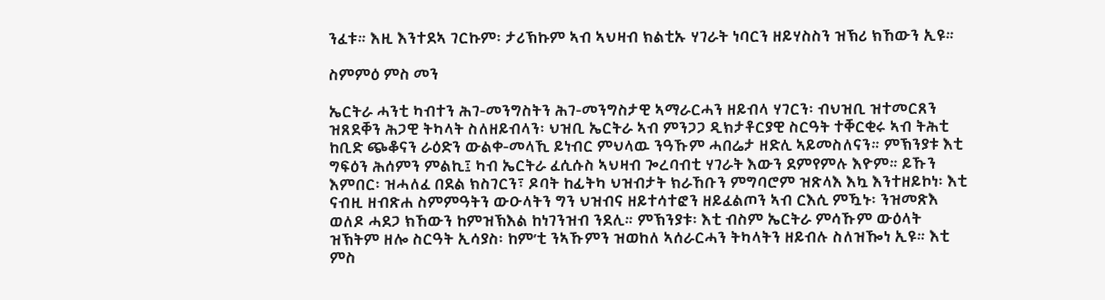ንፈቱ። እዚ እንተደኣ ገርኩም፡ ታሪኽኩም ኣብ ኣህዛብ ክልቲኡ ሃገራት ነባርን ዘይሃስስን ዝኽሪ ክኸውን ኢዩ።

ስምምዕ ምስ መን

ኤርትራ ሓንቲ ካብተን ሕገ-መንግስትን ሕገ-መንግስታዊ ኣማራርሓን ዘይብላ ሃገርን፡ ብህዝቢ ዝተመርጸን ዝጸደቐን ሕጋዊ ትካላት ስለዘይብላን፡ ህዝቢ ኤርትራ ኣብ ምንጋጋ ዲክታቶርያዊ ስርዓት ተቐርቂሩ ኣብ ትሕቲ ከቢድ ጭቆናን ራዕድን ውልቀ-መላኺ ይነብር ምህላዉ ንዓኹም ሓበሬታ ዘድሊ ኣይመስለናን። ምኽንያቱ እቲ ግፍዕን ሕሰምን ምልኪ፤ ካብ ኤርትራ ፈሲሱስ ኣህዛብ ጐረባብቲ ሃገራት እውን ደምየምሉ እዮም። ይኹን እምበር፡ ዝሓለፈ በደል ክስገርን፣ ዶባት ከፊትካ ህዝብታት ክራኸቡን ምግባሮም ዝጽላእ እኳ እንተዘይኮነ፡ እቲ ናብዚ ዘብጽሐ ስምምዓትን ውዑላትን ግን ህዝብና ዘይተሳተፎን ዘይፈልጦን ኣብ ርእሲ ምዃኑ፡ ንዝመጽእ ወለዶ ሓደጋ ክኸውን ከምዝኽእል ከነገንዝብ ንደሊ። ምኽንያቱ፡ እቲ ብስም ኤርትራ ምሳኹም ውዕላት ዝኽትም ዘሎ ስርዓት ኢሳያስ፡ ከም’ቲ ንኣኹምን ዝወከለ ኣሰራርሓን ትካላትን ዘይብሉ ስለዝዀነ ኢዩ። እቲ ምስ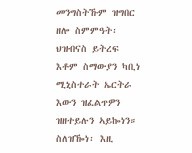መንግስትኹም ዝግበር ዘሎ ስምምዓት፡ ህዝብናስ ይትረፍ እቶም ስማውያን ካቢነ ሚኒስተራት ኤርትራ እውን ዝፈልጥዎን ዝዘተይሉን ኣይኰነን። ስለዝዀነ፡ እዚ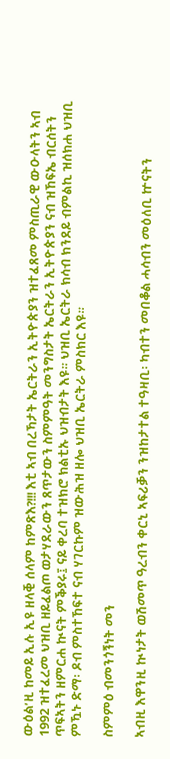ውዕል’ዚ ከመይ ኢሉ ኢዩ ዘላቒ ሰላም ከምጽእ?!!! እቲ ኣብ በረኻታት ኤርትራን ኢትዮጵያን ዝተፈጸመ ምስጢራዊ ውዑላትን ኣብ 1992 ዝተፈረመ ህዝቢ ዘይፈልጦ ወታሃደራውን ጸጥታውን ስምምዓት መንግስታት ኤርትራን ኢትዮጵያን ናብ ዝኸፍኤ ብርሰትን ጥፍኣትን ዘምርሐ ኲናት ምቕያሩ፤ ናይ ቀረባ ተዝክሮ ክልቲኡ ህዝብታት እዩ። ህዝቢ ኤርትራ ክሳብ ክንደይ ብምልኪ ዝሰክሐ ህዝቢ ምዃኑ ድማ፡ ዶብ ምስተኸፍተ ናብ ሃገርኩም ዝውሕዝ ዘሎ ህዝቢ ኤርትራ ምስክር እዩ።

ስምምዕ ብመንጎኝነት መን

ኣብዚ እዋንዚ ኲነታት ወሽመጥ ዓረብን ቀርኒ ኣፍሪቓን ንዝከታተል ተዓዛቢ፡ ካብተን መበቆል ሓሳብን መዕለቢ ኵናትን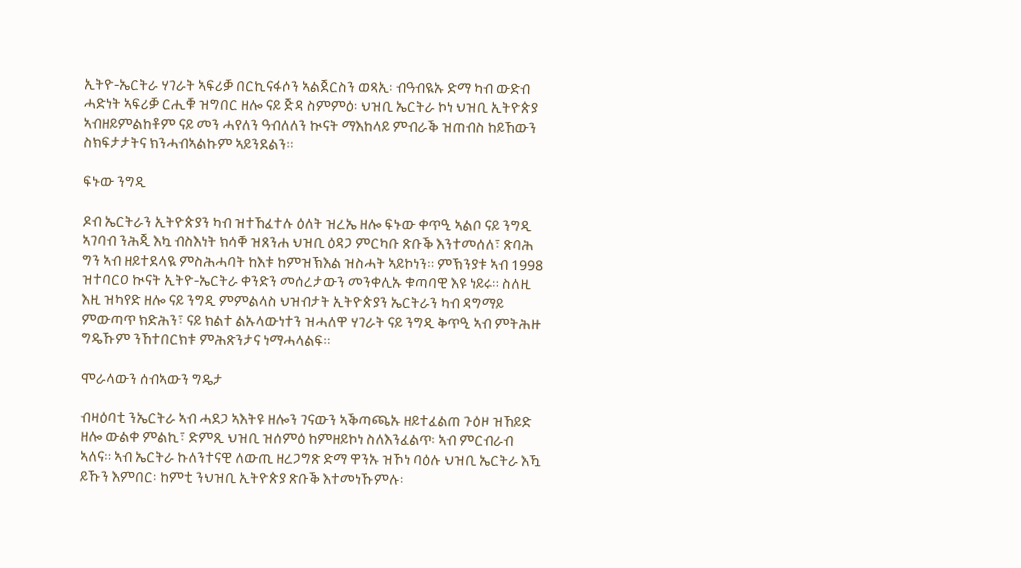ኢትዮ-ኤርትራ ሃገራት ኣፍሪቓ በርኪናፋሶን ኣልጀርስን ወጻኢ፡ ብዓብዪኡ ድማ ካብ ውድብ ሓድነት ኣፍሪቓ ርሒቑ ዝግበር ዘሎ ናይ ጅዳ ስምምዕ፡ ህዝቢ ኤርትራ ኮነ ህዝቢ ኢትዮጵያ ኣብዘይምልከቶም ናይ መን ሓየለን ዓብለለን ኲናት ማእከላይ ምብራቕ ዝጠብስ ከይኸውን ስክፍታታትና ክንሓብኣልኩም ኣይንደልን።

ፍኑው ንግዲ

ዶብ ኤርትራን ኢትዮጵያን ካብ ዝተኸፈተሉ ዕለት ዝረኤ ዘሎ ፍኑው ቀጥዒ ኣልቦ ናይ ንግዲ ኣገባብ ንሕጂ እኳ ብስእነት ክሳቐ ዝጸንሐ ህዝቢ ዕዳጋ ምርካቡ ጽቡቕ እንተመሰለ፣ ጽባሕ ግን ኣብ ዘይተደላዪ ምስሕሓባት ከእቱ ከምዝኽእል ዝስሓት ኣይኮነን። ምኽንያቱ ኣብ 1998 ዝተባርዐ ኲናት ኢትዮ-ኤርትራ ቀንድን መሰረታውን መንቀሊኡ ቁጣባዊ እዩ ነይሩ። ስለዚ እዚ ዝካየድ ዘሎ ናይ ንግዲ ምምልላስ ህዝብታት ኢትዮጵያን ኤርትራን ካብ ዳግማይ ምውጣጥ ክድሕን፣ ናይ ክልተ ልኡላውነተን ዝሓለዋ ሃገራት ናይ ንግዲ ቅጥዒ ኣብ ምትሕዙ ግዴኹም ንኸተበርክቱ ምሕጽንታና ነማሓላልፍ።

ሞራላውን ሰብኣውን ግዴታ

ብዛዕባቲ ንኤርትራ ኣብ ሓደጋ ኣእትዩ ዘሎን ገናውን ኣቕጣጫኡ ዘይተፈልጠ ጉዕዞ ዝኸይድ ዘሎ ውልቀ ምልኪ፣ ድምጺ ህዝቢ ዝሰምዕ ከምዘይኮነ ስለእንፈልጥ፡ ኣብ ምርብራብ ኣለና። ኣብ ኤርትራ ኩለንተናዊ ለውጢ ዘረጋግጽ ድማ ዋንኡ ዝኾነ ባዕሉ ህዝቢ ኤርትራ እዃ ይኹን እምበር፡ ከምቲ ንህዝቢ ኢትዮጵያ ጽቡቕ እተመነኹምሉ፡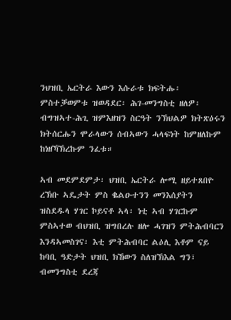ንህዝቢ ኤርትራ እውን እሱራቱ ክፍትሑ፡ ምስተቓወምቱ ዝወዳደር፡ ሕገ-መንግስቲ ዘለዎ፡ ብግዝኣተ-ሕጊ ዝምእዘዝን ስርዓት ንኽህልዎ ክትጽዕሩን ክትሰርሑን ሞራላውን ሰብኣውን ሓላፍነት ከምዘለኩም ከነዘኻኽረኩም ንፈቱ።

ኣብ መደምደምታ፡ ህዝቢ ኤርትራ ሎሚ ዘይተጸበዮ ረኽቡ ኣዴታት ምስ ቈልዑተንን መንእሰያትን ዝስደዱላ ሃገር ኮይናቶ ኣላ፡ ነቲ ኣብ ሃገርኩም ምስኣተወ ብህዝቢ ዝግበረሉ ዘሎ ሓገዝን ምትሕብባርን እንዳኣመስገና፡ እቲ ምትሕብባር ልዕሊ እቶም ናይ ከባቢ ዓድታት ህዝቢ ክኸውን ስለዝኽእል ግን፣ ብመንግስቲ ደረጃ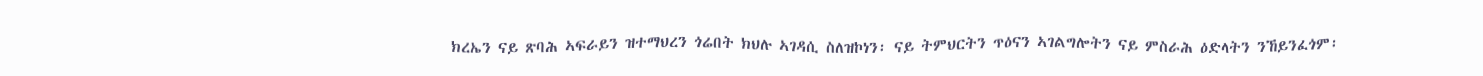ክረኤን ናይ ጽባሕ ኣፍራይን ዝተማህረን ጎሬበት ክህሉ ኣገዳሲ ስለዝኮነን፡ ናይ ትምህርትን ጥዕናን ኣገልግሎትን ናይ ምስራሕ ዕድላትን ንኸይንፈጎም፡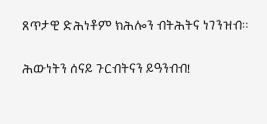ጸጥታዊ ድሕነቶም ክሕሎን ብትሕትና ነገንዝብ።

ሕውነትን ሰናይ ጉርብትናን ይዓንብብ!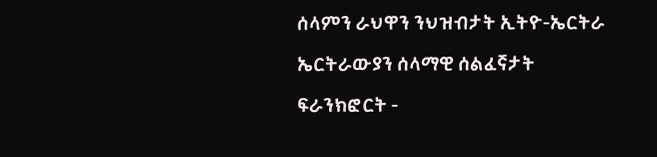ሰላምን ራህዋን ንህዝብታት ኢትዮ-ኤርትራ

ኤርትራውያን ሰላማዊ ሰልፈኛታት

ፍራንክፎርት -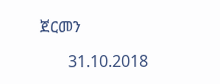ጀርመን

       31.10.2018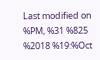Last modified on %PM, %31 %825 %2018 %19:%Oct